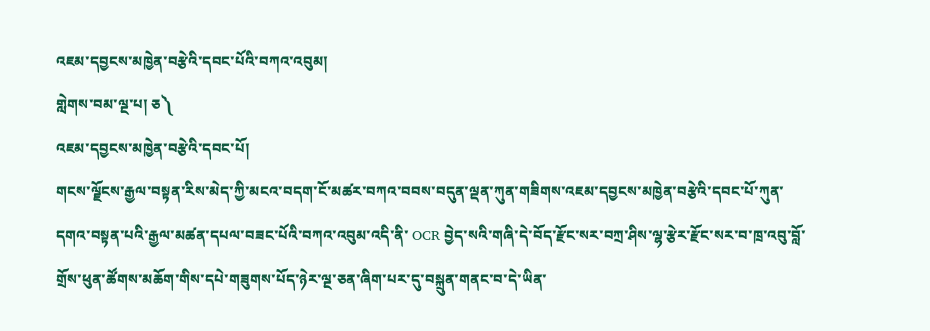འཇམ་དབྱངས་མཁྱེན་བརྩེའི་དབང་པོའི་བཀའ་འབུམ།
གླེགས་བམ་ལྔ་པ། ཅ༽
འཇམ་དབྱངས་མཁྱེན་བརྩེའི་དབང་པོ།
གངས་ལྗོངས་རྒྱལ་བསྟན་རིས་མེད་ཀྱི་མངའ་བདག་ངོ་མཚར་བཀའ་བབས་བདུན་ལྡན་ཀུན་གཟིགས་འཇམ་དབྱངས་མཁྱེན་བརྩེའི་དབང་པོ་ཀུན་དགའ་བསྟན་པའི་རྒྱལ་མཚན་དཔལ་བཟང་པོའི་བཀའ་འབུམ་འདི་ནི་ OCR བྱེད་སའི་གཞི་དེ་བོད་རྫོང་སར་བཀྲ་ཤིས་ལྷ་རྩེར་རྫོང་སར་བ་ཁྲ་འབུ་བློ་གྲོས་ཕུན་ཚོགས་མཆོག་གིས་དཔེ་གཟུགས་པོད་ཉེར་ལྔ་ཅན་ཞིག་པར་དུ་བསྐྲུན་གནང་བ་དེ་ཡིན་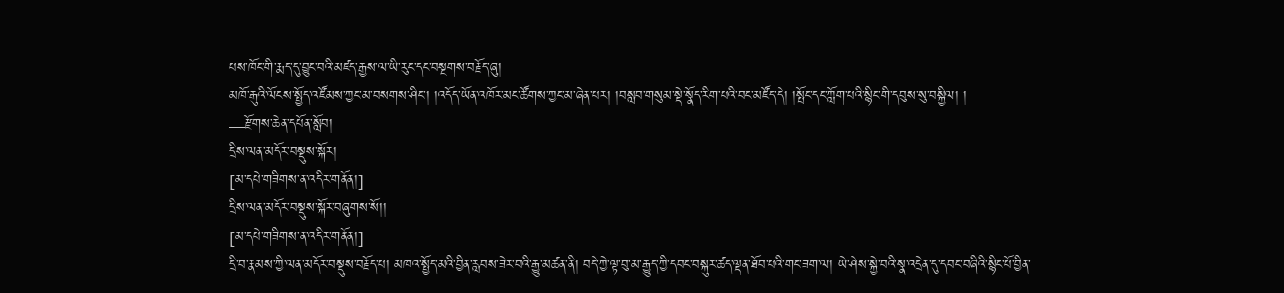པས་ཁོང་གི་རྨད་དུ་བྱུང་བའི་མཛད་རྒྱས་ལ་ཡི་རུང་དང་བསྔགས་བརྗོད་ཞུ།
མཁོ་རྒུའི་ལོངས་སྤྱོད་འཛོམས་ཀྱང་མ་བསགས་ཤིང་། །འདོད་ཡོན་འཁོར་མང་ཚོགས་ཀྱང་མ་ཞེན་པར། །བསླབ་གསུམ་སྡེ་སྣོད་རིག་པའི་བང་མཛོད་དེ། །སྤོང་དང་ཀློག་པའི་སྙིང་གི་དབུས་སུ་བསྐྱིལ། །
—རྫོགས་ཆེན་དཔོན་སློབ།
དྲིས་ལན་མདོར་བསྡུས་སྐོར།
[མ་དཔེ་གཟིགས་ན་འདིར་གནོན།]
དྲིས་ལན་མདོར་བསྡུས་སྐོར་བཞུགས་སོ།།
[མ་དཔེ་གཟིགས་ན་འདིར་གནོན།]
དྲི་བ་རྣམས་ཀྱི་ལན་མདོར་བསྡུས་བརྗོད་པ། མཁའ་སྤྱོད་མའི་བྱིན་རླབས་ཟེར་བའི་རྒྱུ་མཚན་ནི། བདེ་ཀྱེ་ལྟ་བུ་མ་རྒྱུད་ཀྱི་དབང་བསྐུར་ཚད་ལྡན་ཐོབ་པའི་གང་ཟག་ལ། ཡེ་ཤེས་སྐྱེ་བའི་སྣ་འདྲེན་དུ་དབང་བཞིའི་སྙིང་པོ་བྱིན་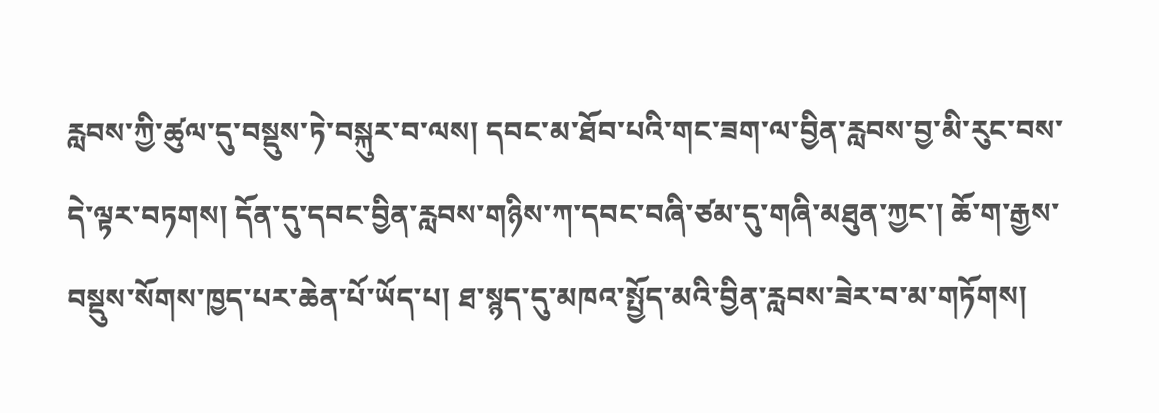རླབས་ཀྱི་ཚུལ་དུ་བསྡུས་ཏེ་བསྐུར་བ་ལས། དབང་མ་ཐོབ་པའི་གང་ཟག་ལ་བྱིན་རླབས་བྱ་མི་རུང་བས་དེ་ལྟར་བཏགས། དོན་དུ་དབང་བྱིན་རླབས་གཉིས་ཀ་དབང་བཞི་ཙམ་དུ་གཞི་མཐུན་ཀྱང་། ཆོ་ག་རྒྱས་བསྡུས་སོགས་ཁྱད་པར་ཆེན་པོ་ཡོད་པ། ཐ་སྙད་དུ་མཁའ་སྤྱོད་མའི་བྱིན་རླབས་ཟེར་བ་མ་གཏོགས།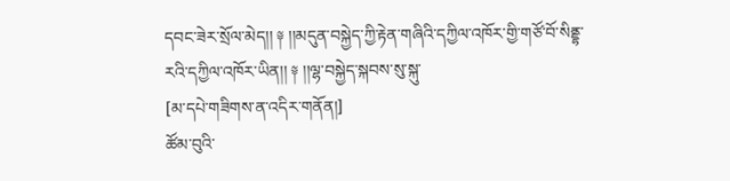དབང་ཟེར་སྲོལ་མེད།། ༈ །།མདུན་བསྐྱེད་ཀྱི་རྟེན་གཞིའི་དཀྱིལ་འཁོར་གྱི་གཙོ་བོ་སིནྡྷ་རའི་དཀྱིལ་འཁོར་ཡིན།། ༈ །།ལྷ་བསྐྱེད་སྐབས་སུ་སྐུ་
[མ་དཔེ་གཟིགས་ན་འདིར་གནོན།]
ཚོམ་བུའི་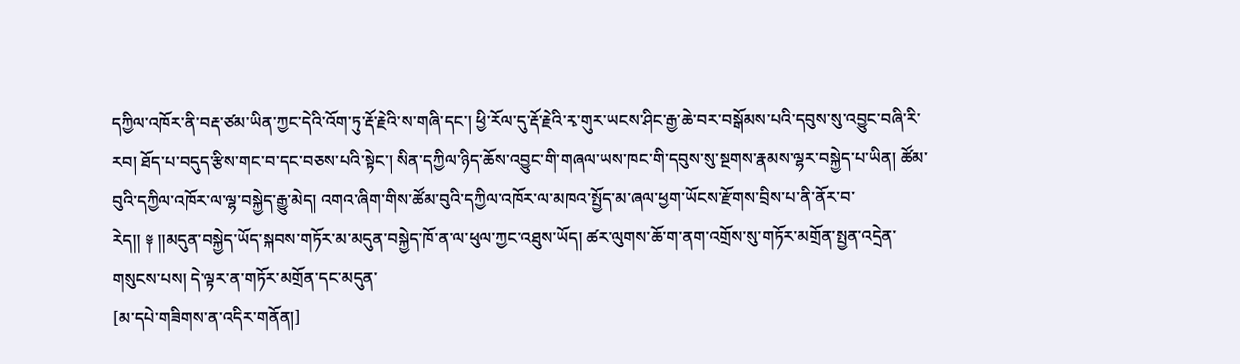དཀྱིལ་འཁོར་ནི་བརྡ་ཙམ་ཡིན་ཀྱང་དེའི་འོག་ཏུ་རྡོ་རྗེའི་ས་གཞི་དང་། ཕྱི་རོལ་དུ་རྡོ་རྗེའི་རྭ་གུར་ཡངས་ཤིང་རྒྱ་ཆེ་བར་བསྒོམས་པའི་དབུས་སུ་འབྱུང་བཞི་རི་རབ། ཐོད་པ་བདུད་རྩིས་གང་བ་དང་བཅས་པའི་སྟེང་། སིན་དཀྱིལ་ཉིད་ཆོས་འབྱུང་གི་གཞལ་ཡས་ཁང་གི་དབུས་སུ་སྔགས་རྣམས་ལྷར་བསྐྱེད་པ་ཡིན། ཚོམ་བུའི་དཀྱིལ་འཁོར་ལ་ལྷ་བསྐྱེད་རྒྱུ་མེད། འགའ་ཞིག་གིས་ཚོམ་བུའི་དཀྱིལ་འཁོར་ལ་མཁའ་སྤྱོད་མ་ཞལ་ཕྱག་ཡོངས་རྫོགས་བྲིས་པ་ནི་ནོར་བ་རེད།། ༈ །།མདུན་བསྐྱེད་ཡོད་སྐབས་གཏོར་མ་མདུན་བསྐྱེད་ཁོ་ན་ལ་ཕུལ་ཀྱང་འཐུས་ཡོད། ཚར་ལུགས་ཆོ་ག་ནག་འགྲོས་སུ་གཏོར་མགྲོན་སྤྱན་འདྲེན་གསུངས་པས། དེ་ལྟར་ན་གཏོར་མགྲོན་དང་མདུན་
[མ་དཔེ་གཟིགས་ན་འདིར་གནོན།]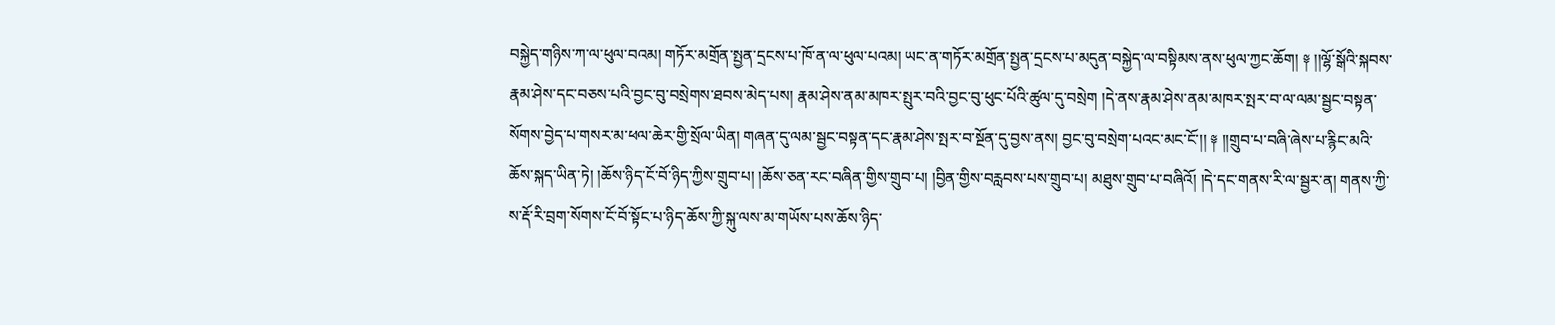བསྐྱེད་གཉིས་ཀ་ལ་ཕུལ་བའམ། གཏོར་མགྲོན་སྤྱན་དྲངས་པ་ཁོ་ན་ལ་ཕུལ་པའམ། ཡང་ན་གཏོར་མགྲོན་སྤྱན་དྲངས་པ་མདུན་བསྐྱེད་ལ་བསྟིམས་ནས་ཕུལ་ཀྱང་ཆོག། ༈ །།ལྷོ་སྒོའི་སྐབས་རྣམ་ཤེས་དང་བཅས་པའི་བྱང་བུ་བསྲེགས་ཐབས་མེད་པས། རྣམ་ཤེས་ནམ་མཁར་སྤུར་བའི་བྱང་བུ་ཕུང་པོའི་ཚུལ་དུ་བསྲེག །དེ་ནས་རྣམ་ཤེས་ནམ་མཁར་སྤར་བ་ལ་ལམ་སྦྱང་བསྟན་སོགས་བྱེད་པ་གསར་མ་ཕལ་ཆེར་གྱི་སྲོལ་ཡིན། གཞན་དུ་ལམ་སྦྱང་བསྟན་དང་རྣམ་ཤེས་སྤར་བ་སྔོན་དུ་བྱས་ནས། བྱང་བུ་བསྲེག་པའང་མང་ངོ་།། ༈ །།གྲུབ་པ་བཞི་ཞེས་པ་རྙིང་མའི་ཆོས་སྐད་ཡིན་ཏེ། །ཆོས་ཉིད་ངོ་བོ་ཉིད་ཀྱིས་གྲུབ་པ། །ཆོས་ཅན་རང་བཞིན་གྱིས་གྲུབ་པ། །བྱིན་གྱིས་བརླབས་པས་གྲུབ་པ། མཐུས་གྲུབ་པ་བཞིའོ། །དེ་དང་གནས་རི་ལ་སྦྱར་ན། གནས་ཀྱི་ས་རྡོ་རི་བྲག་སོགས་ངོ་བོ་སྟོང་པ་ཉིད་ཆོས་ཀྱི་སྐུ་ལས་མ་གཡོས་པས་ཆོས་ཉིད་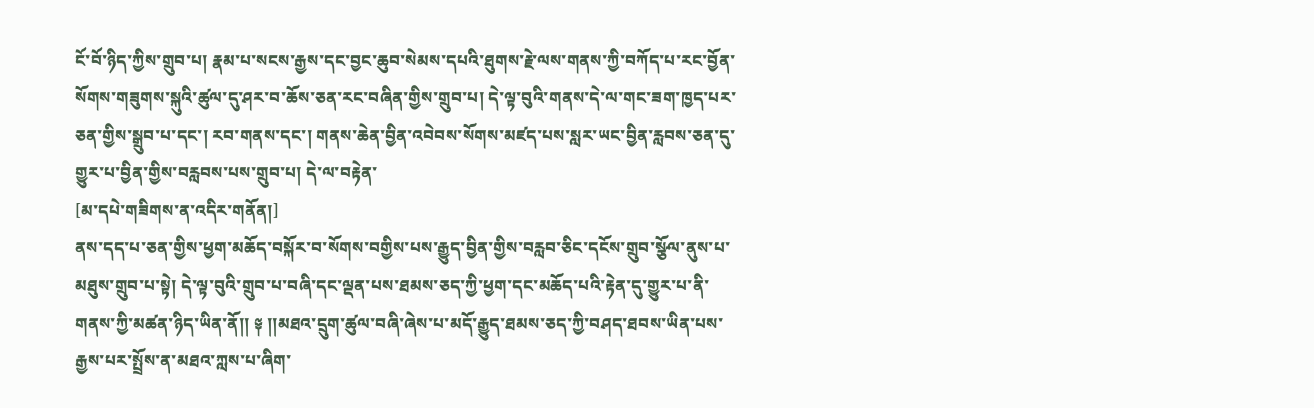ངོ་བོ་ཉིད་ཀྱིས་གྲུབ་པ། རྣམ་པ་སངས་རྒྱས་དང་བྱང་ཆུབ་སེམས་དཔའི་ཐུགས་རྗེ་ལས་གནས་ཀྱི་བཀོད་པ་རང་བྱོན་སོགས་གཟུགས་སྐུའི་ཚུལ་དུ་ཤར་བ་ཆོས་ཅན་རང་བཞིན་གྱིས་གྲུབ་པ། དེ་ལྟ་བུའི་གནས་དེ་ལ་གང་ཟག་ཁྱད་པར་ཅན་གྱིས་སྒྲུབ་པ་དང་། རབ་གནས་དང་། གནས་ཆེན་བྱིན་འབེབས་སོགས་མཛད་པས་སླར་ཡང་བྱིན་རླབས་ཅན་དུ་གྱུར་པ་བྱིན་གྱིས་བརླབས་པས་གྲུབ་པ། དེ་ལ་བརྟེན་
[མ་དཔེ་གཟིགས་ན་འདིར་གནོན།]
ནས་དད་པ་ཅན་གྱིས་ཕྱག་མཆོད་བསྐོར་བ་སོགས་བགྱིས་པས་རྒྱུད་བྱིན་གྱིས་བརླབ་ཅིང་དངོས་གྲུབ་སྩོལ་ནུས་པ་མཐུས་གྲུབ་པ་སྟེ། དེ་ལྟ་བུའི་གྲུབ་པ་བཞི་དང་ལྡན་པས་ཐམས་ཅད་ཀྱི་ཕྱག་དང་མཆོད་པའི་རྟེན་དུ་གྱུར་པ་ནི་གནས་ཀྱི་མཚན་ཉིད་ཡིན་ནོ།། ༈ །།མཐའ་དྲུག་ཚུལ་བཞི་ཞེས་པ་མདོ་རྒྱུད་ཐམས་ཅད་ཀྱི་བཤད་ཐབས་ཡིན་པས་རྒྱས་པར་སྤྲོས་ན་མཐའ་ཀླས་པ་ཞིག་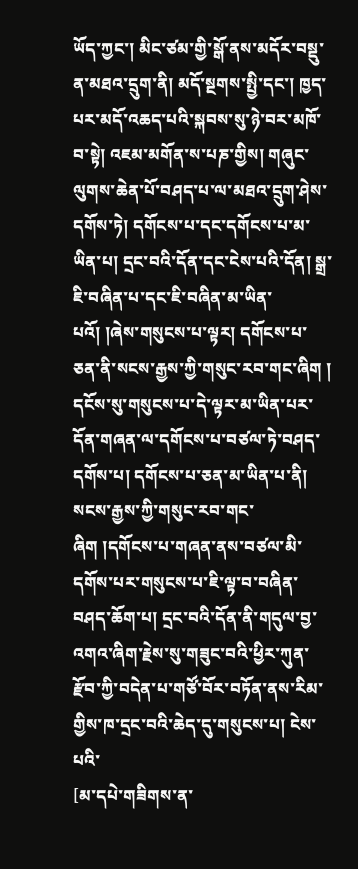ཡོད་ཀྱང་། མིང་ཙམ་གྱི་སྒོ་ནས་མདོར་བསྡུ་ན་མཐའ་དྲུག་ནི། མདོ་སྔགས་སྤྱི་དང་། ཁྱད་པར་མདོ་འཆད་པའི་སྐབས་སུ་ཉེ་བར་མཁོ་བ་སྟེ། འཇམ་མགོན་ས་པཎ་གྱིས། གཞུང་ལུགས་ཆེན་པོ་བཤད་པ་ལ་མཐའ་དྲུག་ཤེས་དགོས་ཏེ། དགོངས་པ་དང་དགོངས་པ་མ་ཡིན་པ། དྲང་བའི་དོན་དང་ངེས་པའི་དོན། སྒྲ་ཇི་བཞིན་པ་དང་ཇི་བཞིན་མ་ཡིན་པའོ། །ཞེས་གསུངས་པ་ལྟར། དགོངས་པ་ཅན་ནི་སངས་རྒྱས་ཀྱི་གསུང་རབ་གང་ཞིག ། དངོས་སུ་གསུངས་པ་དེ་ལྟར་མ་ཡིན་པར་དོན་གཞན་ལ་དགོངས་པ་བཙལ་ཏེ་བཤད་དགོས་པ། དགོངས་པ་ཅན་མ་ཡིན་པ་ནི། སངས་རྒྱས་ཀྱི་གསུང་རབ་གང་ཞིག །དགོངས་པ་གཞན་ནས་བཙལ་མི་དགོས་པར་གསུངས་པ་ཇི་ལྟ་བ་བཞིན་བཤད་ཆོག་པ། དྲང་བའི་དོན་ནི་གདུལ་བྱ་འགའ་ཞིག་རྗེས་སུ་གཟུང་བའི་ཕྱིར་ཀུན་རྫོབ་ཀྱི་བདེན་པ་གཙོ་བོར་བཏོན་ནས་རིམ་གྱིས་ཁ་དྲང་བའི་ཆེད་དུ་གསུངས་པ། ངེས་པའི་
[མ་དཔེ་གཟིགས་ན་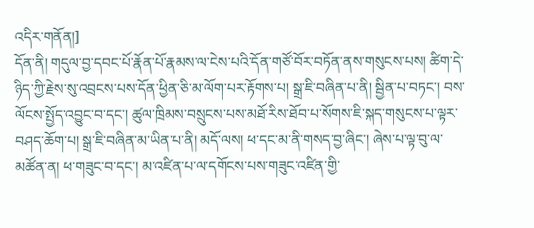འདིར་གནོན།]
དོན་ནི། གདུལ་བྱ་དབང་པོ་རྣོན་པོ་རྣམས་ལ་ངེས་པའི་དོན་གཙོ་བོར་བཏོན་ནས་གསུངས་པས། ཚིག་དེ་ཉིད་ཀྱི་རྗེས་སུ་འབྲངས་པས་དོན་ཕྱིན་ཅི་མ་ལོག་པར་རྟོགས་པ། སྒྲ་ཇི་བཞིན་པ་ནི། སྦྱིན་པ་བཏང་། བས་ལོངས་སྤྱོད་འབྱུང་བ་དང་། ཚུལ་ཁྲིམས་བསྲུངས་པས་མཐོ་རིས་ཐོབ་པ་སོགས་ཇི་སྐད་གསུངས་པ་ལྟར་བཤད་ཆོག་པ། སྒྲ་ཇི་བཞིན་མ་ཡིན་པ་ནི། མདོ་ལས། ཕ་དང་མ་ནི་གསད་བྱ་ཞིང་། ཞེས་པ་ལྟ་བུ་ལ་མཚོན་ན། ཕ་གཟུང་བ་དང་། མ་འཛིན་པ་ལ་དགོངས་པས་གཟུང་འཛིན་གྱི་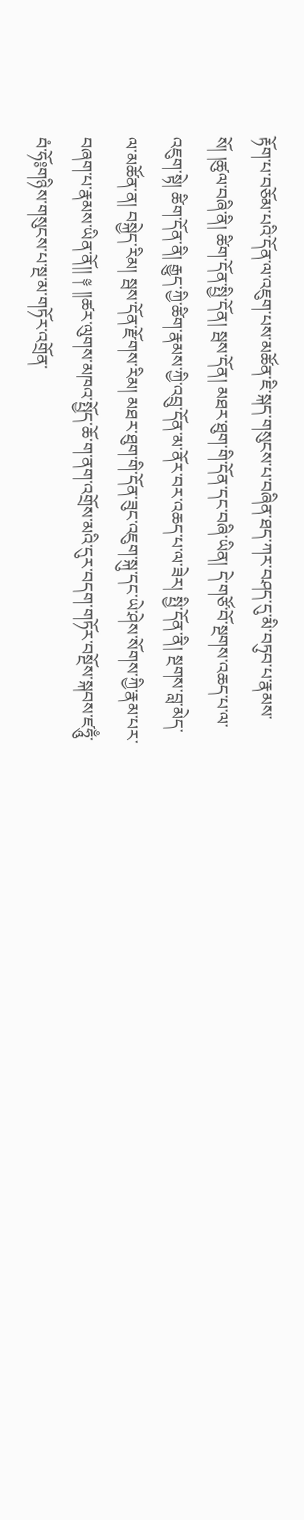རྟོག་པ་བཅོམ་པའི་དོན་ལ་འཇུག་པས་མཚོན་ཇི་སྐད་གསུངས་པ་བཞིན་ཐད་ཀར་བཤད་དུ་མི་བཏུབ་པ་རྣམས་སོ། །ཚུལ་བཞི་ནི། ཚིག་དོན་སྤྱི་དོན། སྦས་དོན། མཐར་ཐུག་གི་དོན་དང་བཞི་ཡིན། དེ་གཙོ་བོ་སྔགས་འཆད་པ་ལ་འཇུག་སྟེ། ཚིག་དོན་ནི། རྒྱུད་ཀྱི་ཚིག་རྣམས་ཀྱི་འབྲུ་དོན་མ་ནོར་བར་འཆད་པ་ལ་ཟེར། སྤྱི་དོན་ནི། སྔགས་བླ་མེད་ལ་མཚོན་ན། བསྐྱེད་རིམ། སྦས་དོན་རྫོགས་རིམ། མཐར་ཐུག་གི་དོན་ཟུང་འཇུག་སྐུ་དང་ཡེ་ཤེས་སོགས་ཀྱི་རྣམ་པར་བཞག་པ་རྣམས་ཡིན་ནོ།། ༈ །།ཚར་ལུགས་མཁའ་སྤྱོད་ཆོ་ག་ནག་འགྲོས་མའི་དུར་བདག་གཏོར་བསྔོས་སྐབས་ཛཧཱུྃ་བཾ་ཧོ༔གཉིས་གསུངས་པ་སྔ་མ་གཏོར་འགྲོན་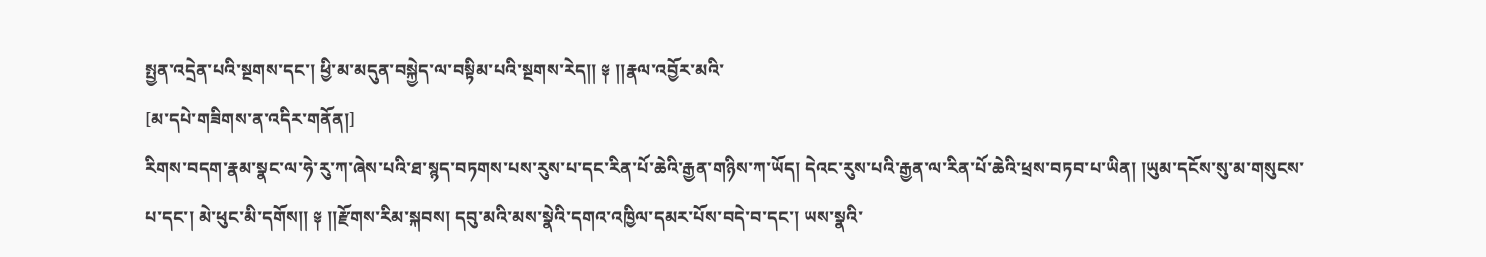སྤྱན་འདྲེན་པའི་སྔགས་དང་། ཕྱི་མ་མདུན་བསྐྱེད་ལ་བསྟིམ་པའི་སྔགས་རེད།། ༈ །།རྣལ་འབྱོར་མའི་
[མ་དཔེ་གཟིགས་ན་འདིར་གནོན།]
རིགས་བདག་རྣམ་སྣང་ལ་ཧེ་རུ་ཀ་ཞེས་པའི་ཐ་སྙད་བཏགས་པས་རུས་པ་དང་རིན་པོ་ཆེའི་རྒྱན་གཉིས་ཀ་ཡོད། དེའང་རུས་པའི་རྒྱན་ལ་རིན་པོ་ཆེའི་ཕྲས་བཏབ་པ་ཡིན། །ཡུམ་དངོས་སུ་མ་གསུངས་པ་དང་། མེ་ཕུང་མི་དགོས།། ༈ །།རྫོགས་རིམ་སྐབས། དབུ་མའི་མས་སྣེའི་དགའ་འཁྱིལ་དམར་པོས་བདེ་བ་དང་། ཡས་སྣའི་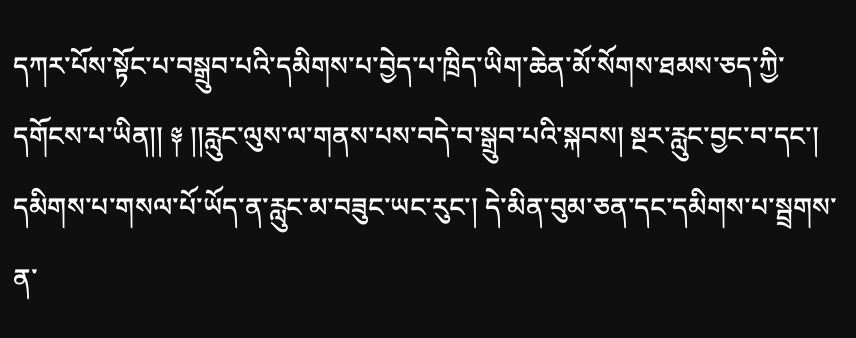དཀར་པོས་སྟོང་པ་བསྒྲུབ་པའི་དམིགས་པ་བྱེད་པ་ཁྲིད་ཡིག་ཆེན་མོ་སོགས་ཐམས་ཅད་ཀྱི་དགོངས་པ་ཡིན།། ༈ །།རླུང་ལུས་ལ་གནས་པས་བདེ་བ་སྒྲུབ་པའི་སྐབས། སྔར་རླུང་བྱང་བ་དང་། དམིགས་པ་གསལ་པོ་ཡོད་ན་རླུང་མ་བཟུང་ཡང་རུང་། དེ་མིན་བུམ་ཅན་དང་དམིགས་པ་སྦྲགས་ན་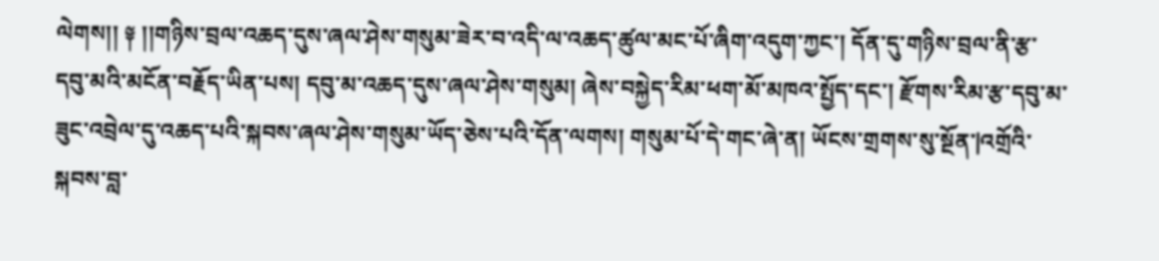ལེགས།། ༈ །།གཉིས་བྲལ་འཆད་དུས་ཞལ་ཤེས་གསུམ་ཟེར་བ་འདི་ལ་འཆད་ཚུལ་མང་པོ་ཞིག་འདུག་ཀྱང་། དོན་དུ་གཉིས་བྲལ་ནི་རྩ་དབུ་མའི་མངོན་བརྗོད་ཡིན་པས། དབུ་མ་འཆད་དུས་ཞལ་ཤེས་གསུམ། ཞེས་བསྐྱེད་རིམ་ཕག་མོ་མཁའ་སྤྱོད་དང་། རྫོགས་རིམ་རྩ་དབུ་མ་ཟུང་འབྲེལ་དུ་འཆད་པའི་སྐབས་ཞལ་ཤེས་གསུམ་ཡོད་ཅེས་པའི་དོན་ལགས། གསུམ་པོ་དེ་གང་ཞེ་ན། ཡོངས་གྲགས་སུ་སྔོན་|འགྲོའི་སྐབས་བླ་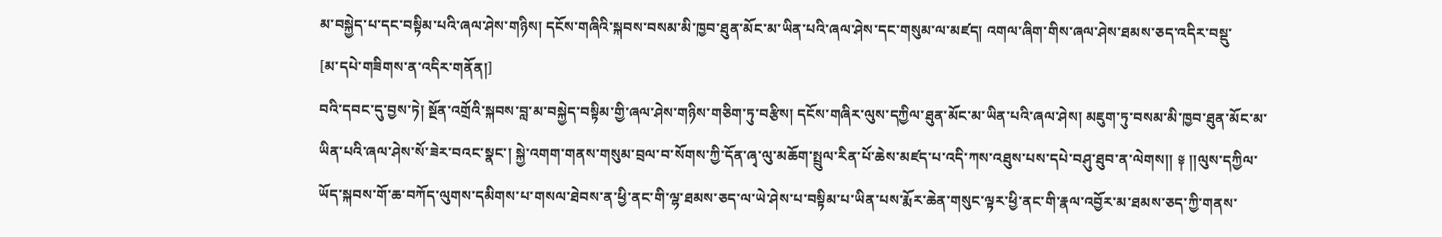མ་བསྐྱེད་པ་དང་བསྟིམ་པའི་ཞལ་ཤེས་གཉིས། དངོས་གཞིའི་སྐབས་བསམ་མི་ཁྱབ་ཐུན་མོང་མ་ཡིན་པའི་ཞལ་ཤེས་དང་གསུམ་ལ་མཛད། འགལ་ཞིག་གིས་ཞལ་ཤེས་ཐམས་ཅད་འདིར་བསྡུ་
[མ་དཔེ་གཟིགས་ན་འདིར་གནོན།]
བའི་དབང་དུ་བྱས་ཏེ། སྔོན་འགྲོའི་སྐབས་བླ་མ་བསྐྱེད་བསྟིམ་གྱི་ཞལ་ཤེས་གཉིས་གཅིག་ཏུ་བརྩིས། དངོས་གཞིར་ལུས་དཀྱིལ་ཐུན་མོང་མ་ཡིན་པའི་ཞལ་ཤེས། མཇུག་ཏུ་བསམ་མི་ཁྱབ་ཐུན་མོང་མ་ཡིན་པའི་ཞལ་ཤེས་སོ་ཟེར་བའང་སྣང་། སྐྱེ་འགག་གནས་གསུམ་བྲལ་བ་སོགས་ཀྱི་དོན་ཞྭ་ལུ་མཆོག་སྤྲུལ་རིན་པོ་ཆེས་མཛད་པ་འདི་ཀས་འཐུས་པས་དཔེ་བཤུ་ཐུབ་ན་ལེགས།། ༈ །།ལུས་དཀྱིལ་ཡོད་སྐབས་གོ་ཆ་བཀོད་ལུགས་དམིགས་པ་གསལ་ཐེབས་ན་ཕྱི་ནང་གི་ལྷ་ཐམས་ཅད་ལ་ཡེ་ཤེས་པ་བསྟིམ་པ་ཡིན་པས་རྨོར་ཆེན་གསུང་ལྟར་ཕྱི་ནང་གི་རྣལ་འབྱོར་མ་ཐམས་ཅད་ཀྱི་གནས་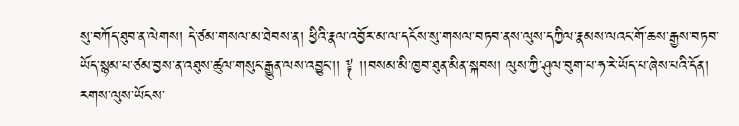སུ་བཀོད་ཐུབ་ན་ལེགས། དེ་ཙམ་གསལ་མ་ཐེབས་ན། ཕྱིའི་རྣལ་འབྱོར་མ་ལ་དངོས་སུ་གསལ་བཏབ་ནས་ལུས་དཀྱིལ་རྣམས་ལའང་གོ་ཆས་རྒྱས་བཏབ་ཡོད་སྙམ་པ་ཙམ་བྱས་ན་འཐུས་ཚུལ་གསུང་རྒྱུན་ལས་འབྱུང་།། ༈ །།བསམ་མི་ཁྱབ་ཐུན་མིན་སྐབས། ལུས་ཀྱི་ཤུལ་བུག་པ་ཧ་རེ་ཡོད་པ་ཞེས་པའི་དོན། རགས་ལུས་ཡོངས་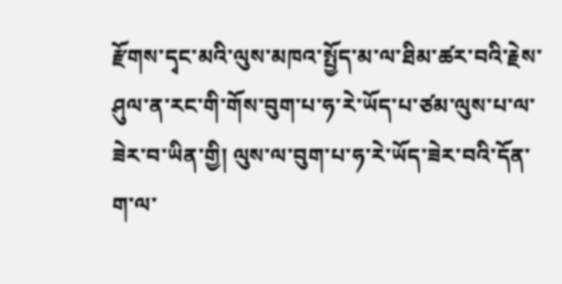རྫོགས་དྭང་མའི་ལུས་མཁའ་སྤྱོད་མ་ལ་ཐིམ་ཚར་བའི་རྗེས་ཤུལ་ན་རང་གི་གོས་བུག་པ་ཧ་རེ་ཡོད་པ་ཙམ་ལུས་པ་ལ་ཟེར་བ་ཡིན་གྱི། ལུས་ལ་བུག་པ་ཧ་རེ་ཡོད་ཟེར་བའི་དོན་ག་ལ་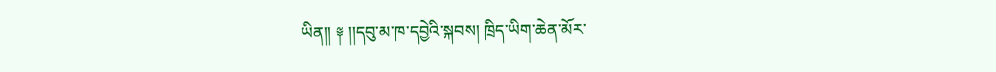ཡིན།། ༈ །།དབུ་མ་ཁ་དབྱེའི་སྐབས། ཁྲིད་ཡིག་ཆེན་མོར་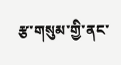རྩ་གསུམ་གྱི་ནང་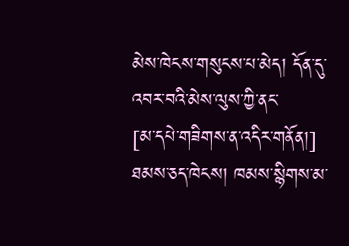མེས་ཁེངས་གསུངས་པ་མེད། དོན་དུ་འབར་བའི་མེས་ལུས་ཀྱི་ནང་
[མ་དཔེ་གཟིགས་ན་འདིར་གནོན།]
ཐམས་ཅད་ཁེངས། ཁམས་སྙིགས་མ་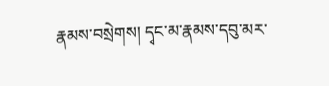རྣམས་བསྲེགས། དྭང་མ་རྣམས་དབུ་མར་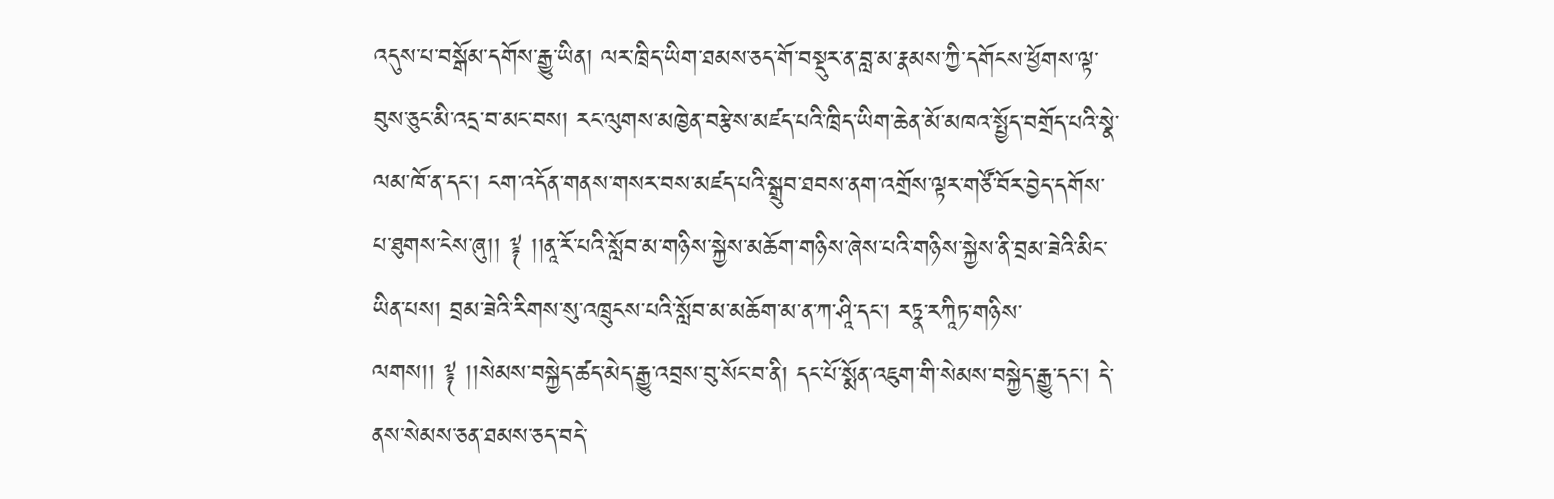འདུས་པ་བསྒོམ་དགོས་རྒྱུ་ཡིན། ལར་ཁྲིད་ཡིག་ཐམས་ཅད་གོ་བསྡུར་ན་བླ་མ་རྣམས་ཀྱི་དགོངས་ཕྱོགས་ལྟ་བུས་ཅུང་མི་འདྲ་བ་མང་བས། རང་ལུགས་མཁྱེན་བརྩེས་མཛད་པའི་ཁྲིད་ཡིག་ཆེན་མོ་མཁའ་སྤྱོད་བགྲོད་པའི་སྣེ་ལམ་ཁོ་ན་དང་། ངག་འདོན་གནས་གསར་བས་མཛད་པའི་སྒྲུབ་ཐབས་ནག་འགྲོས་ལྟར་གཙོ་བོར་བྱེད་དགོས་པ་ཐུགས་ངེས་ཞུ།། ༈ །།ནཱ་རོ་པའི་སློབ་མ་གཉིས་སྐྱེས་མཆོག་གཉིས་ཞེས་པའི་གཉིས་སྐྱེས་ནི་བྲམ་ཟེའི་མིང་ཡིན་པས། བྲམ་ཟེའི་རིགས་སུ་འཁྲུངས་པའི་སློབ་མ་མཆོག་མ་ན་ཀ་ཤཱི་དང་། རཏྣ་རཀཱིཏ་གཉིས་ལགས།། ༈ །།སེམས་བསྐྱེད་ཚད་མེད་རྒྱུ་འབྲས་བུ་སོང་བ་ནི། དང་པོ་སྨོན་འཇུག་གི་སེམས་བསྐྱེད་རྒྱུ་དང་། དེ་ནས་སེམས་ཅན་ཐམས་ཅད་བདེ་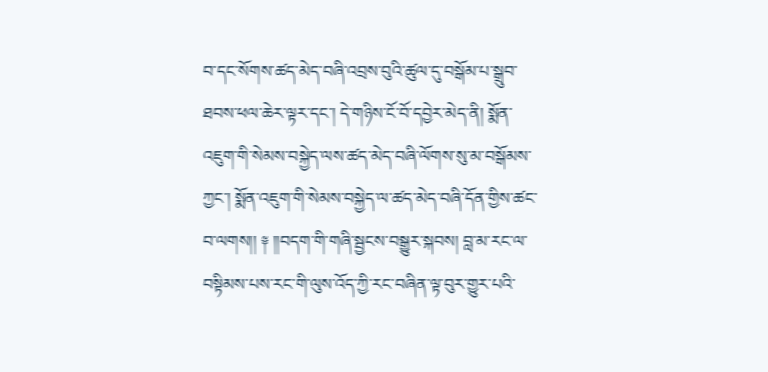བ་དང་སོགས་ཚད་མེད་བཞི་འབྲས་བུའི་ཚུལ་དུ་བསྒོམ་པ་སྒྲུབ་ཐབས་ཕལ་ཆེར་ལྟར་དང་། དེ་གཉིས་ངོ་བོ་དབྱེར་མེད་ནི། སྨོན་འཇུག་གི་སེམས་བསྐྱེད་ལས་ཚད་མེད་བཞི་ལོགས་སུ་མ་བསྒོམས་ཀྱང་། སྨོན་འཇུག་གི་སེམས་བསྐྱེད་ལ་ཚད་མེད་བཞི་དོན་གྱིས་ཚང་བ་ལགས།། ༈ །།བདག་གི་གཞི་སྦྱངས་བསྒྱུར་སྐབས། བླ་མ་རང་ལ་བསྟིམས་པས་རང་གི་ལུས་འོད་ཀྱི་རང་བཞིན་ལྟ་བུར་གྱུར་པའི་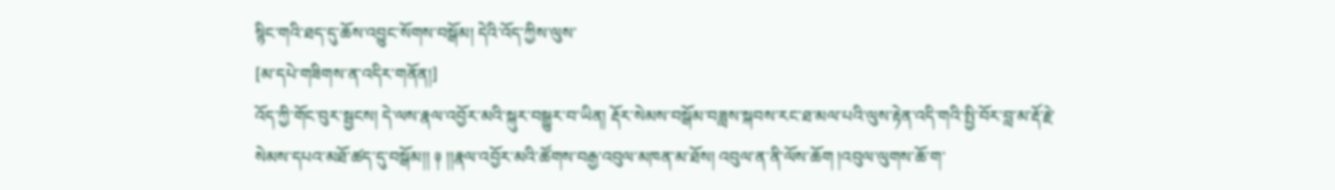སྙིང་གའི་ཐད་དུ་ཆོས་འབྱུང་སོགས་བསྒོམ། དེའི་འོད་ཀྱིས་ལུས་
[མ་དཔེ་གཟིགས་ན་འདིར་གནོན།]
འོད་ཀྱི་གོང་བུར་སྦྱངས། དེ་ལས་རྣལ་འབྱོར་མའི་སྐུར་བསྒྱུར་བ་ཡིན། རྡོར་སེམས་བསྒོམ་བཟླས་སྐབས་རང་ཐ་མལ་པའི་ལུས་རྟེན་འདི་གའི་སྤྱི་བོར་བླ་མ་རྡོ་རྗེ་སེམས་དཔའ་མཐོ་ཚད་དུ་བསྒོམ།། ༈ །།རྣལ་འབྱོར་མའི་ཚོགས་བརྒྱ་འབུལ་མཁན་མ་ཐོས། འབུལ་ན་ནི་ལོས་ཆོག །འབུལ་ལུགས་ཆོ་ག་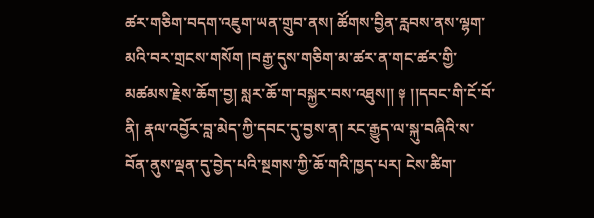ཚར་གཅིག་བདག་འཇུག་ཡན་གྲུབ་ནས། ཚོགས་བྱིན་རླབས་ནས་ལྷག་མའི་བར་གྲངས་གསོག །བརྒྱ་དུས་གཅིག་མ་ཚར་ན་གང་ཚར་གྱི་མཚམས་རྗེས་ཆོག་བྱ། སླར་ཆོ་ག་བསྐྱར་བས་འཐུས།། ༈ །།དབང་གི་ངོ་བོ་ནི། རྣལ་འབྱོར་བླ་མེད་ཀྱི་དབང་དུ་བྱས་ན། རང་རྒྱུད་ལ་སྐུ་བཞིའི་ས་བོན་ནུས་ལྡན་དུ་བྱེད་པའི་སྔགས་ཀྱི་ཆོ་གའི་ཁྱད་པར། ངེས་ཚིག་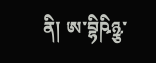ནི། ཨ་བྷིཥིཉྩ་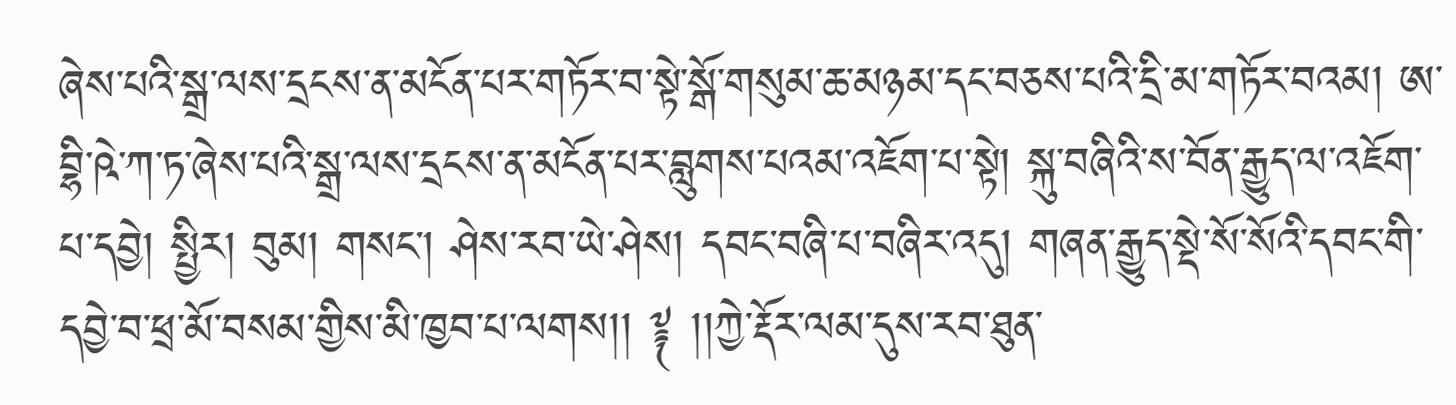ཞེས་པའི་སྒྲ་ལས་དྲངས་ན་མངོན་པར་གཏོར་བ་སྟེ་སྒོ་གསུམ་ཆ་མཉམ་དང་བཅས་པའི་དྲི་མ་གཏོར་བའམ། ཨ་བྷི་ཥེ་ཀ་ཏ་ཞེས་པའི་སྒྲ་ལས་དྲངས་ན་མངོན་པར་བླུགས་པའམ་འཇོག་པ་སྟེ། སྐུ་བཞིའི་ས་བོན་རྒྱུད་ལ་འཇོག་པ་དབྱེ། སྤྱིར། བུམ། གསང་། ཤེས་རབ་ཡེ་ཤེས། དབང་བཞི་པ་བཞིར་འདུ། གཞན་རྒྱུད་སྡེ་སོ་སོའི་དབང་གི་དབྱེ་བ་ཕྲ་མོ་བསམ་གྱིས་མི་ཁྱབ་པ་ལགས།། ༈ །།ཀྱེ་རྡོར་ལམ་དུས་རབ་ཐུན་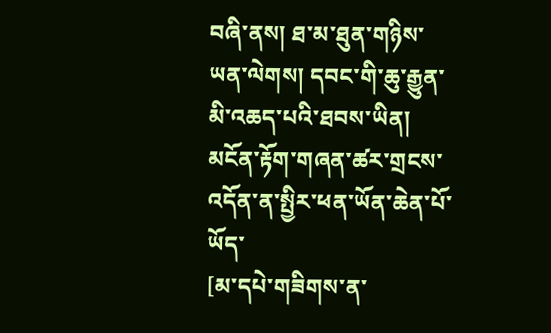བཞི་ནས། ཐ་མ་ཐུན་གཉིས་ཡན་ལེགས། དབང་གི་ཆུ་རྒྱུན་མི་འཆད་པའི་ཐབས་ཡིན། མངོན་རྟོག་གཞན་ཚར་གྲངས་འདོན་ན་སྤྱིར་ཕན་ཡོན་ཆེན་པོ་ཡོད་
[མ་དཔེ་གཟིགས་ན་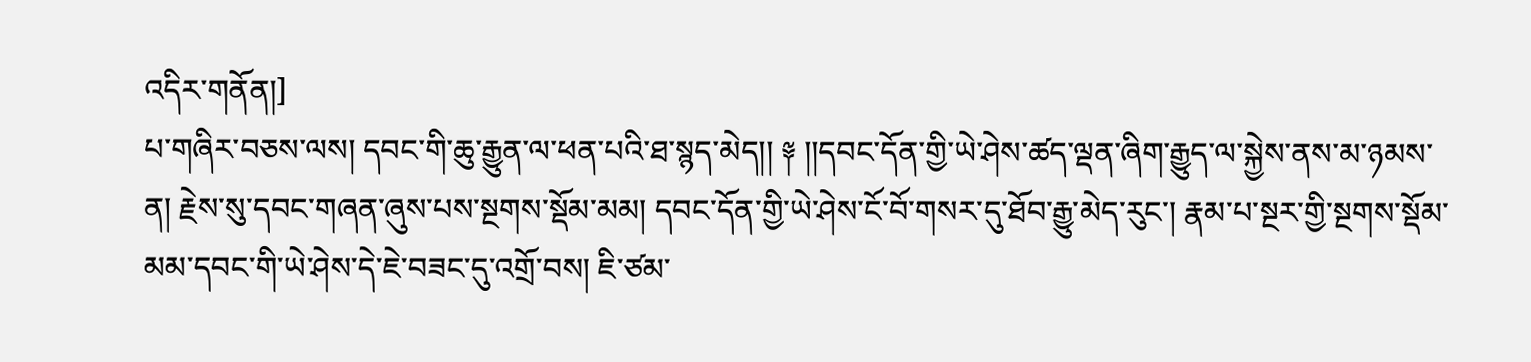འདིར་གནོན།]
པ་གཞིར་བཅས་ལས། དབང་གི་ཆུ་རྒྱུན་ལ་ཕན་པའི་ཐ་སྙད་མེད།། ༈ །།དབང་དོན་གྱི་ཡེ་ཤེས་ཚད་ལྡན་ཞིག་རྒྱུད་ལ་སྐྱེས་ནས་མ་ཉམས་ན། རྗེས་སུ་དབང་གཞན་ཞུས་པས་སྔགས་སྡོམ་མམ། དབང་དོན་གྱི་ཡེ་ཤེས་ངོ་བོ་གསར་དུ་ཐོབ་རྒྱུ་མེད་རུང་། རྣམ་པ་སྔར་གྱི་སྔགས་སྡོམ་མམ་དབང་གི་ཡེ་ཤེས་དེ་ཇེ་བཟང་དུ་འགྲོ་བས། ཇི་ཙམ་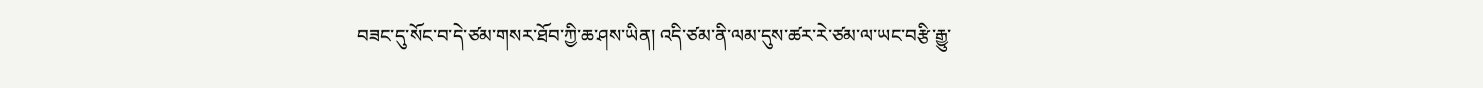བཟང་དུ་སོང་བ་དེ་ཙམ་གསར་ཐོབ་ཀྱི་ཆ་ཤས་ཡིན། འདི་ཙམ་ནི་ལམ་དུས་ཚར་རེ་ཙམ་ལ་ཡང་བརྩི་རྒྱུ་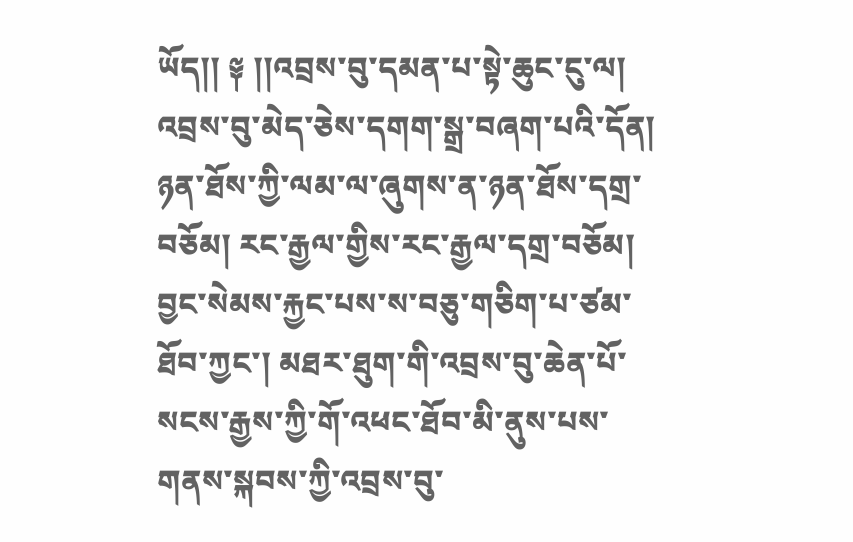ཡོད།། ༈ །།འབྲས་བུ་དམན་པ་སྟེ་ཆུང་ངུ་ལ། འབྲས་བུ་མེད་ཅེས་དགག་སྒྲ་བཞག་པའི་དོན། ཉན་ཐོས་ཀྱི་ལམ་ལ་ཞུགས་ན་ཉན་ཐོས་དགྲ་བཅོམ། རང་རྒྱལ་གྱིས་རང་རྒྱལ་དགྲ་བཅོམ། བྱང་སེམས་རྐྱང་པས་ས་བཅུ་གཅིག་པ་ཙམ་ཐོབ་ཀྱང་། མཐར་ཐུག་གི་འབྲས་བུ་ཆེན་པོ་སངས་རྒྱས་ཀྱི་གོ་འཕང་ཐོབ་མི་ནུས་པས་གནས་སྐབས་ཀྱི་འབྲས་བུ་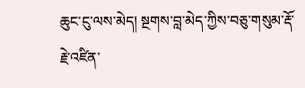ཆུང་ངུ་ལས་མེད། སྔགས་བླ་མེད་ཀྱིས་བཅུ་གསུམ་རྡོ་རྗེ་འཛིན་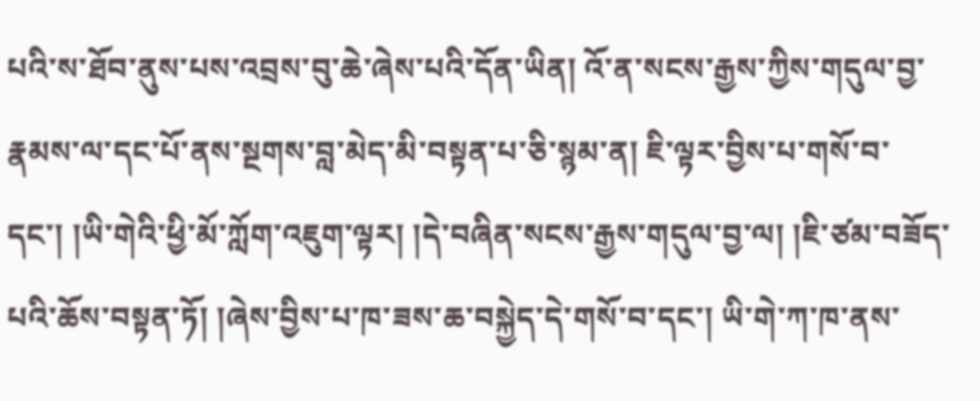པའི་ས་ཐོབ་ནུས་པས་འབྲས་བུ་ཆེ་ཞེས་པའི་དོན་ཡིན། འོ་ན་སངས་རྒྱས་ཀྱིས་གདུལ་བྱ་རྣམས་ལ་དང་པོ་ནས་སྔགས་བླ་མེད་མི་བསྟན་པ་ཅི་སྙམ་ན། ཇི་ལྟར་བྱིས་པ་གསོ་བ་དང་། །ཡི་གེའི་ཕྱི་མོ་ཀློག་འཇུག་ལྟར། །དེ་བཞིན་སངས་རྒྱས་གདུལ་བྱ་ལ། །ཇི་ཙམ་བཟོད་པའི་ཆོས་བསྟན་ཏོ། །ཞེས་བྱིས་པ་ཁ་ཟས་ཆ་བསྐྱེད་དེ་གསོ་བ་དང་། ཡི་གེ་ཀ་ཁ་ནས་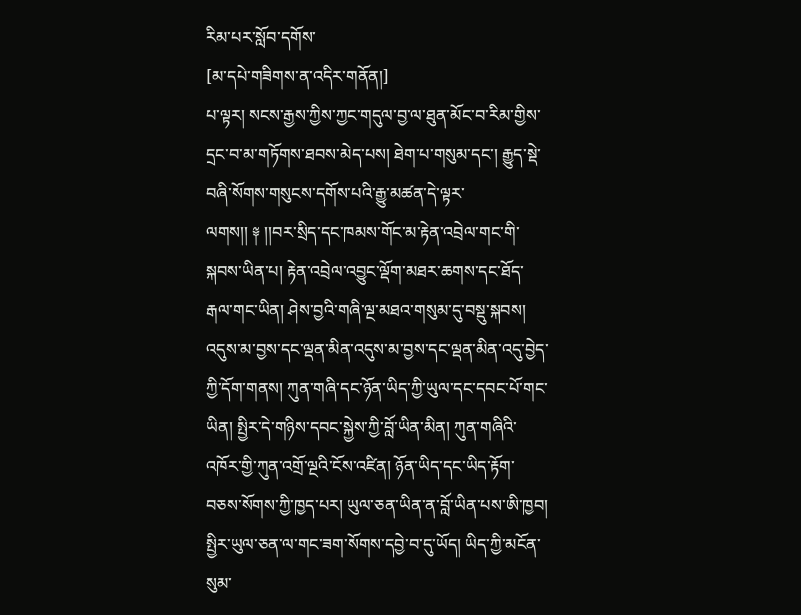རིམ་པར་སློབ་དགོས་
[མ་དཔེ་གཟིགས་ན་འདིར་གནོན།]
པ་ལྟར། སངས་རྒྱས་ཀྱིས་ཀྱང་གདུལ་བྱ་ལ་ཐུན་མོང་བ་རིམ་གྱིས་དྲང་བ་མ་གཏོགས་ཐབས་མེད་པས། ཐེག་པ་གསུམ་དང་། རྒྱུད་སྡེ་བཞི་སོགས་གསུངས་དགོས་པའི་རྒྱུ་མཚན་དེ་ལྟར་ལགས།། ༈ །།བར་སྲིད་དང་ཁམས་གོང་མ་རྟེན་འབྲེལ་གང་གི་སྐབས་ཡིན་པ། རྟེན་འབྲེལ་འབྱུང་ལྡོག་མཐར་ཆགས་དང་ཐོད་རྒལ་གང་ཡིན། ཤེས་བྱའི་གཞི་ལྔ་མཐའ་གསུམ་དུ་བསྡུ་སྐབས། འདུས་མ་བྱས་དང་ལྡན་མིན་འདུས་མ་བྱས་དང་ལྡན་མིན་འདུ་བྱེད་ཀྱི་དོག་གནས། ཀུན་གཞི་དང་ཉོན་ཡིད་ཀྱི་ཡུལ་དང་དབང་པོ་གང་ཡིན། སྤྱིར་དེ་གཉིས་དབང་སྐྱེས་ཀྱི་བློ་ཡིན་མིན། ཀུན་གཞིའི་འཁོར་གྱི་ཀུན་འགྲོ་ལྔའི་ངོས་འཛིན། ཉོན་ཡིད་དང་ཡིད་རྟོག་བཅས་སོགས་ཀྱི་ཁྱད་པར། ཡུལ་ཅན་ཡིན་ན་བློ་ཡིན་པས་ཨི་ཁྱབ། སྤྱིར་ཡུལ་ཅན་ལ་གང་ཟག་སོགས་དབྱེ་བ་དུ་ཡོད། ཡིད་ཀྱི་མངོན་སུམ་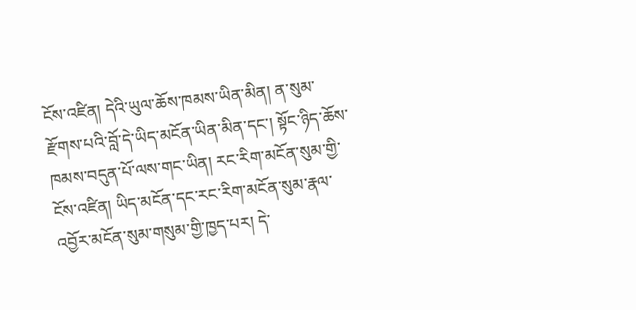ངོས་འཛིན། དེའི་ཡུལ་ཆོས་ཁམས་ཡིན་མིན། ན་སུམ་རྫོགས་པའི་བློ་དེ་ཡིད་མངོན་ཡིན་མིན་དང་། སྟོང་ཉིད་ཆོས་ཁམས་བདུན་པོ་ལས་གང་ཡིན། རང་རིག་མངོན་སུམ་གྱི་ངོས་འཛིན། ཡིད་མངོན་དང་རང་རིག་མངོན་སུམ་རྣལ་འབྱོར་མངོན་སུམ་གསུམ་གྱི་ཁྱད་པར། དེ་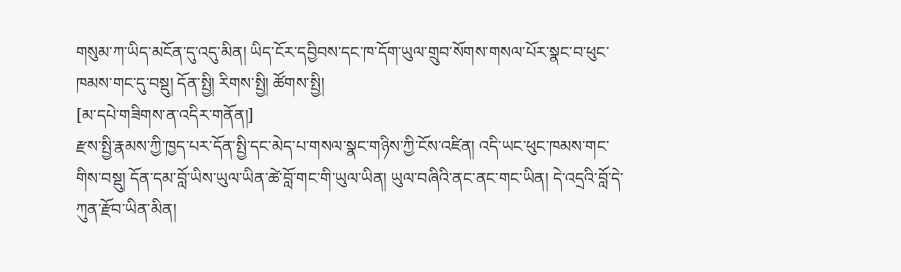གསུམ་ཀ་ཡིད་མངོན་དུ་འདུ་མིན། ཡིད་ངོར་དབྱིབས་དང་ཁ་དོག་ཡུལ་གྲུབ་སོགས་གསལ་པོར་སྣང་བ་ཕུང་ཁམས་གང་དུ་བསྡུ། དོན་སྤྱི། རིགས་སྤྱི། ཚོགས་སྤྱི།
[མ་དཔེ་གཟིགས་ན་འདིར་གནོན།]
རྫས་སྤྱི་རྣམས་ཀྱི་ཁྱད་པར་དོན་སྤྱི་དང་མེད་པ་གསལ་སྣང་གཉིས་ཀྱི་ངོས་འཛིན། འདི་ཡང་ཕུང་ཁམས་གང་གིས་བསྡུ། དོན་དམ་བློ་ཡིས་ཡུལ་ཡིན་ཚེ་བློ་གང་གི་ཡུལ་ཡིན། ཡུལ་བཞིའི་ནང་ནང་གང་ཡིན། དེ་འདྲའི་བློ་དེ་ཀུན་རྫོབ་ཡིན་མིན།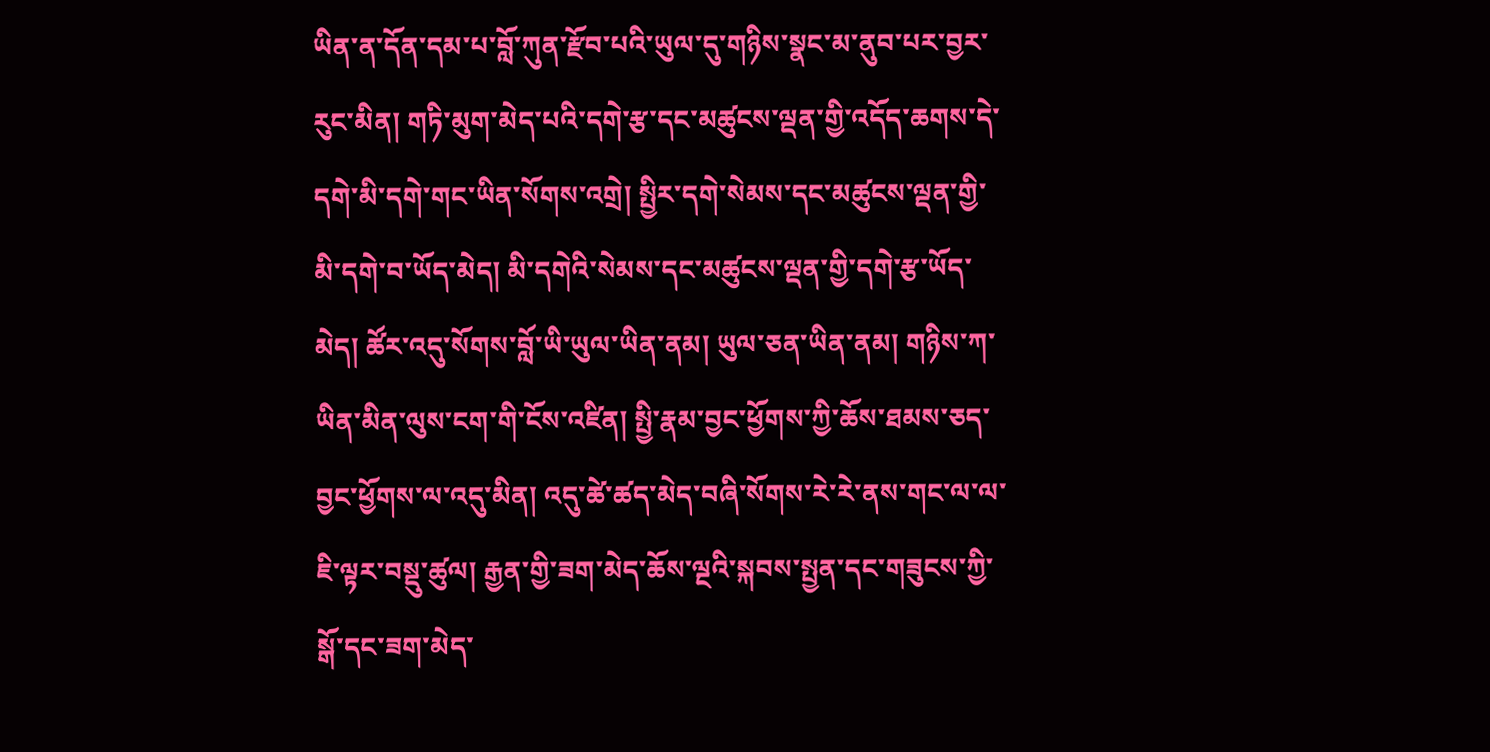ཡིན་ན་དོན་དམ་པ་བློ་ཀུན་རྫོབ་པའི་ཡུལ་དུ་གཉིས་སྣང་མ་ནུབ་པར་བྱར་རུང་མིན། གཏི་མུག་མེད་པའི་དགེ་རྩ་དང་མཚུངས་ལྡན་གྱི་འདོད་ཆགས་དེ་དགེ་མི་དགེ་གང་ཡིན་སོགས་འགྲེ། སྤྱིར་དགེ་སེམས་དང་མཚུངས་ལྡན་གྱི་མི་དགེ་བ་ཡོད་མེད། མི་དགེའི་སེམས་དང་མཚུངས་ལྡན་གྱི་དགེ་རྩ་ཡོད་མེད། ཚོར་འདུ་སོགས་བློ་ཡི་ཡུལ་ཡིན་ནམ། ཡུལ་ཅན་ཡིན་ནམ། གཉིས་ཀ་ཡིན་མིན་ལུས་ངག་གི་ངོས་འཛིན། སྤྱི་རྣམ་བྱང་ཕྱོགས་ཀྱི་ཆོས་ཐམས་ཅད་བྱང་ཕྱོགས་ལ་འདུ་མིན། འདུ་ཚེ་ཚད་མེད་བཞི་སོགས་རེ་རེ་ནས་གང་ལ་ལ་ཇི་ལྟར་བསྡུ་ཚུལ། རྒྱན་གྱི་ཟག་མེད་ཆོས་ལྔའི་སྐབས་སྤྱན་དང་གཟུངས་ཀྱི་སྒོ་དང་ཟག་མེད་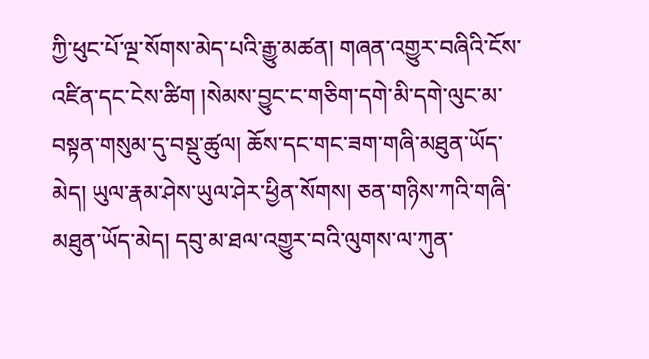ཀྱི་ཕུང་པོ་ལྔ་སོགས་མེད་པའི་རྒྱུ་མཚན། གཞན་འགྱུར་བཞིའི་ངོས་འཛིན་དང་ངེས་ཚིག །སེམས་བྱུང་ང་གཅིག་དགེ་མི་དགེ་ལུང་མ་བསྟན་གསུམ་དུ་བསྡུ་ཚུལ། ཆོས་དང་གང་ཟག་གཞི་མཐུན་ཡོད་མེད། ཡུལ་རྣམ་ཤེས་ཡུལ་ཤེར་ཕྱིན་སོགས། ཅན་གཉིས་ཀའི་གཞི་མཐུན་ཡོད་མེད། དབུ་མ་ཐལ་འགྱུར་བའི་ལུགས་ལ་ཀུན་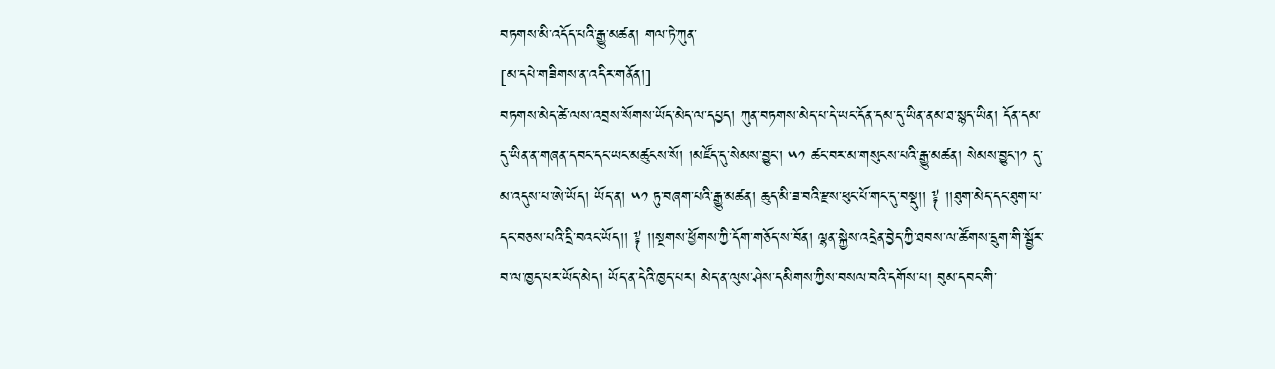བཏགས་མི་འདོད་པའི་རྒྱུ་མཚན། གལ་ཏེ་ཀུན་
[མ་དཔེ་གཟིགས་ན་འདིར་གནོན།]
བཏགས་མེད་ཚེ་ལས་འབྲས་སོགས་ཡོད་མེད་ལ་དཔྱད། ཀུན་བཏགས་མེད་པ་དེ་ཡང་དོན་དམ་དུ་ཡིན་ནམ་ཐ་སྙད་ཡིན། དོན་དམ་དུ་ཡིན་ན་གཞན་དབང་དང་ཡང་མཚུངས་སོ། །མཛོད་དུ་སེམས་བྱུང་། ༥༡ ཚང་བར་མ་གསུངས་པའི་རྒྱུ་མཚན། སེམས་བྱུང་།༡ དུ་མ་འདུས་པ་ཨེ་ཡོད། ཡོད་ན། ༥༡ ཏུ་བཞག་པའི་རྒྱུ་མཚན། ཆུད་མི་ཟ་བའི་རྫས་ཕུང་པོ་གང་དུ་བསྡུ།། ༈ །།ཐུག་མེད་དང་ཐུག་པ་དང་བཅས་པའི་དྲི་བའང་ཡོད།། ༈ །།སྔགས་ཕྱོགས་ཀྱི་དོག་གཅོད་ས་བོན། ལྷན་སྐྱེས་འདྲེན་བྱེད་ཀྱི་ཐབས་ལ་ཚོགས་དྲུག་གི་སྦྱོར་བ་ལ་ཁྱད་པར་ཡོད་མེད། ཡོད་ན་དེའི་ཁྱད་པར། མེད་ན་ལུས་ཤེས་དམིགས་ཀྱིས་བསལ་བའི་དགོས་པ། བུམ་དབང་གི་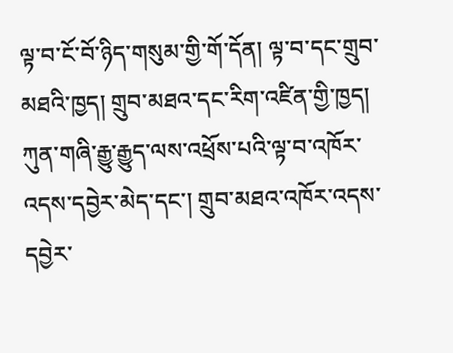ལྟ་བ་ངོ་བོ་ཉིད་གསུམ་གྱི་གོ་དོན། ལྟ་བ་དང་གྲུབ་མཐའི་ཁྱད། གྲུབ་མཐའ་དང་རིག་འཛིན་གྱི་ཁྱད། ཀུན་གཞི་རྒྱུ་རྒྱུད་ལས་འཕྲོས་པའི་ལྟ་བ་འཁོར་འདས་དབྱེར་མེད་དང་། གྲུབ་མཐའ་འཁོར་འདས་དབྱེར་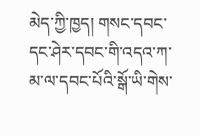མེད་ཀྱི་ཁྱད། གསང་དབང་དང་ཤེར་དབང་གི་འདའ་ཀ་མ་ལ་དབང་པོའི་སྒོ་ཡི་གེས་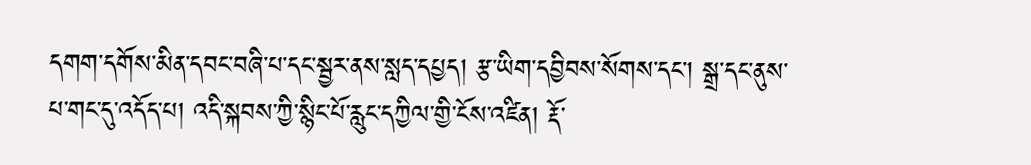དགག་དགོས་མིན་དབང་བཞི་པ་དང་སྦྱར་ནས་སླད་དཔྱད། རྩ་ཡིག་དབྱིབས་སོགས་དང་། སྒྲ་དང་ནུས་པ་གང་དུ་འདོད་པ། འདི་སྐབས་ཀྱི་སྙིང་པོ་རླུང་དཀྱིལ་གྱི་ངོས་འཛིན། རྡོ་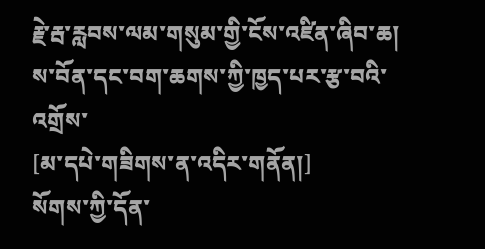རྗེ་རྦ་རླབས་ལམ་གསུམ་གྱི་ངོས་འཛིན་ཞིབ་ཆ། ས་བོན་དང་བག་ཆགས་ཀྱི་ཁྱད་པར་རྩ་བའི་འགྲོས་
[མ་དཔེ་གཟིགས་ན་འདིར་གནོན།]
སོགས་ཀྱི་དོན་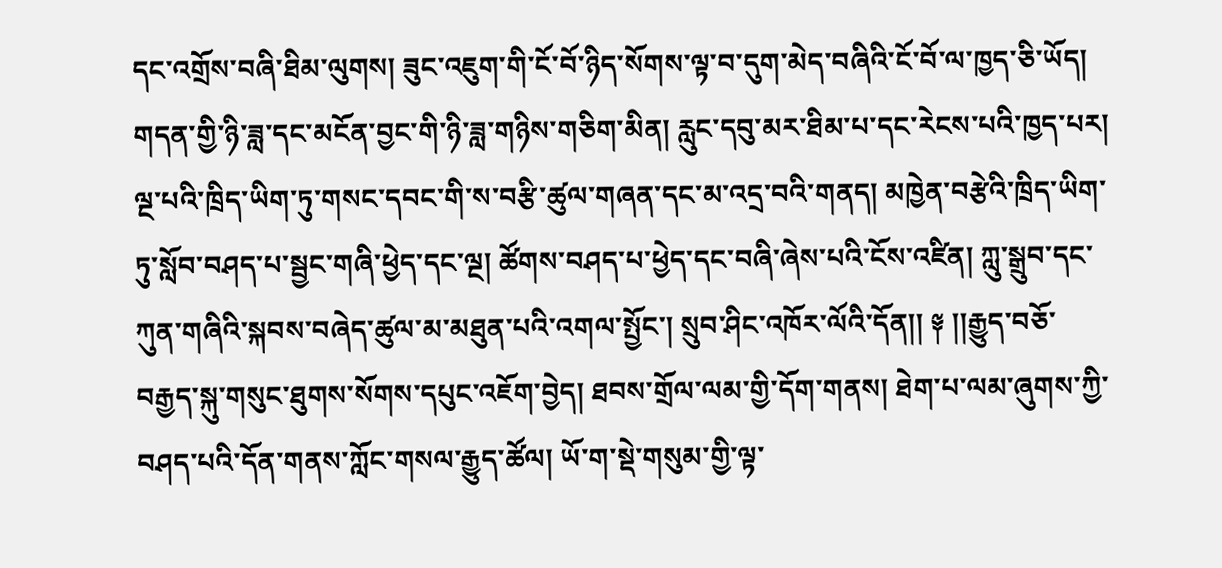དང་འགྲོས་བཞི་ཐིམ་ལུགས། ཟུང་འཇུག་གི་ངོ་བོ་ཉིད་སོགས་ལྟ་བ་དུག་མེད་བཞིའི་ངོ་བོ་ལ་ཁྱད་ཅི་ཡོད། གདན་གྱི་ཉི་ཟླ་དང་མངོན་བྱང་གི་ཉི་ཟླ་གཉིས་གཅིག་མིན། རླུང་དབུ་མར་ཐིམ་པ་དང་རེངས་པའི་ཁྱད་པར། ལྔ་པའི་ཁྲིད་ཡིག་ཏུ་གསང་དབང་གི་ས་བརྩི་ཚུལ་གཞན་དང་མ་འདྲ་བའི་གནད། མཁྱེན་བརྩེའི་ཁྲིད་ཡིག་ཏུ་སློབ་བཤད་པ་སྦྱང་གཞི་ཕྱེད་དང་ལྔ། ཚོགས་བཤད་པ་ཕྱེད་དང་བཞི་ཞེས་པའི་ངོས་འཛིན། ཀླུ་སྒྲུབ་དང་ཀུན་གཞིའི་སྐབས་བཞེད་ཚུལ་མ་མཐུན་པའི་འགལ་སྤྱོང་། སྲུབ་ཤིང་འཁོར་ལོའི་དོན།། ༈ །།རྒྱུད་བཅོ་བརྒྱད་སྐུ་གསུང་ཐུགས་སོགས་དཔུང་འཇོག་བྱེད། ཐབས་གྲོལ་ལམ་གྱི་དོག་གནས། ཐེག་པ་ལམ་ཞུགས་ཀྱི་བཤད་པའི་དོན་གནས་ཀློང་གསལ་རྒྱུད་ཚོལ། ཡོ་ག་སྡེ་གསུམ་གྱི་ལྟ་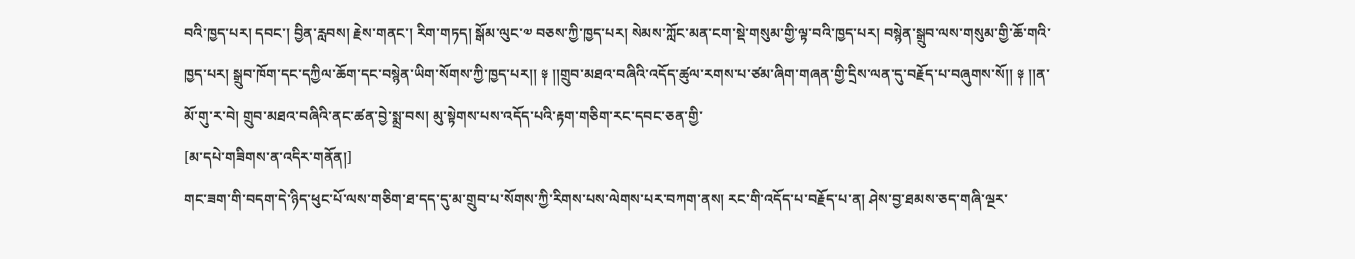བའི་ཁྱད་པར། དབང་། བྱིན་རླབས། རྗེས་གནང་། རིག་གཏད། སྒོམ་ལུང་༧ བཅས་ཀྱི་ཁྱད་པར། སེམས་ཀློང་མན་ངག་སྡེ་གསུམ་གྱི་ལྟ་བའི་ཁྱད་པར། བསྙེན་སྒྲུབ་ལས་གསུམ་གྱི་ཆོ་གའི་ཁྱད་པར། སྒྲུབ་ཁོག་དང་དཀྱིལ་ཆོག་དང་བསྙེན་ཡིག་སོགས་ཀྱི་ཁྱད་པར།། ༈ །།གྲུབ་མཐའ་བཞིའི་འདོད་ཚུལ་རགས་པ་ཙམ་ཞིག་གཞན་གྱི་དྲིས་ལན་དུ་བརྗོད་པ་བཞུགས་སོ།། ༈ །།ན་མོ་གུ་ར་བེ། གྲུབ་མཐའ་བཞིའི་ནང་ཚན་བྱེ་སྨྲ་བས། མུ་སྟེགས་པས་འདོད་པའི་རྟག་གཅིག་རང་དབང་ཅན་གྱི་
[མ་དཔེ་གཟིགས་ན་འདིར་གནོན།]
གང་ཟག་གི་བདག་དེ་ཉིད་ཕུང་པོ་ལས་གཅིག་ཐ་དད་དུ་མ་གྲུབ་པ་སོགས་ཀྱི་རིགས་པས་ལེགས་པར་བཀག་ནས། རང་གི་འདོད་པ་བརྗོད་པ་ན། ཤེས་བྱ་ཐམས་ཅད་གཞི་ལྔར་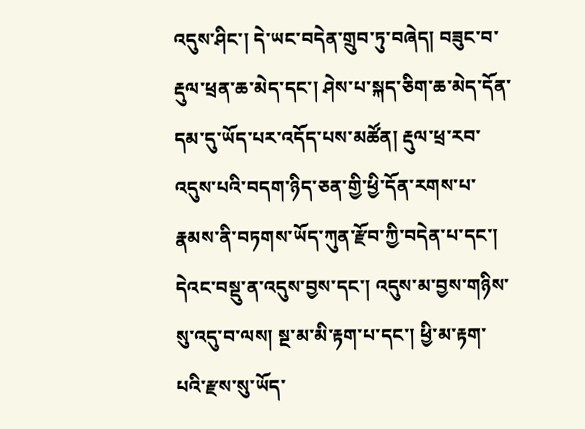འདུས་ཤིང་། དེ་ཡང་བདེན་གྲུབ་ཏུ་བཞེད། བཟུང་བ་རྡུལ་ཕྲན་ཆ་མེད་དང་། ཤེས་པ་སྐད་ཅིག་ཆ་མེད་དོན་དམ་དུ་ཡོད་པར་འདོད་པས་མཚོན། རྡུལ་ཕྲ་རབ་འདུས་པའི་བདག་ཉིད་ཅན་གྱི་ཕྱི་དོན་རགས་པ་རྣམས་ནི་བཏགས་ཡོད་ཀུན་རྫོབ་ཀྱི་བདེན་པ་དང་། དེའང་བསྡུ་ན་འདུས་བྱས་དང་། འདུས་མ་བྱས་གཉིས་སུ་འདུ་བ་ལས། སྔ་མ་མི་རྟག་པ་དང་། ཕྱི་མ་རྟག་པའི་རྫས་སུ་ཡོད་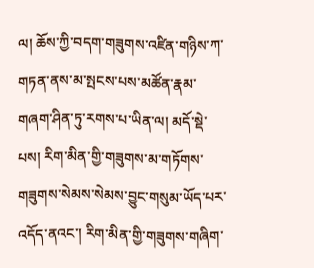ལ། ཆོས་ཀྱི་བདག་གཟུགས་འཛིན་གཉིས་ཀ་གཏན་ནས་མ་སྤངས་པས་མཚོན་རྣམ་གཞག་ཤིན་ཏུ་རགས་པ་ཡིན་ལ། མདོ་སྡེ་པས། རིག་མིན་གྱི་གཟུགས་མ་གཏོགས་གཟུགས་སེམས་སེམས་བྱུང་གསུམ་ཡོད་པར་འདོད་ནའང་། རིག་མིན་གྱི་གཟུགས་གཞིག་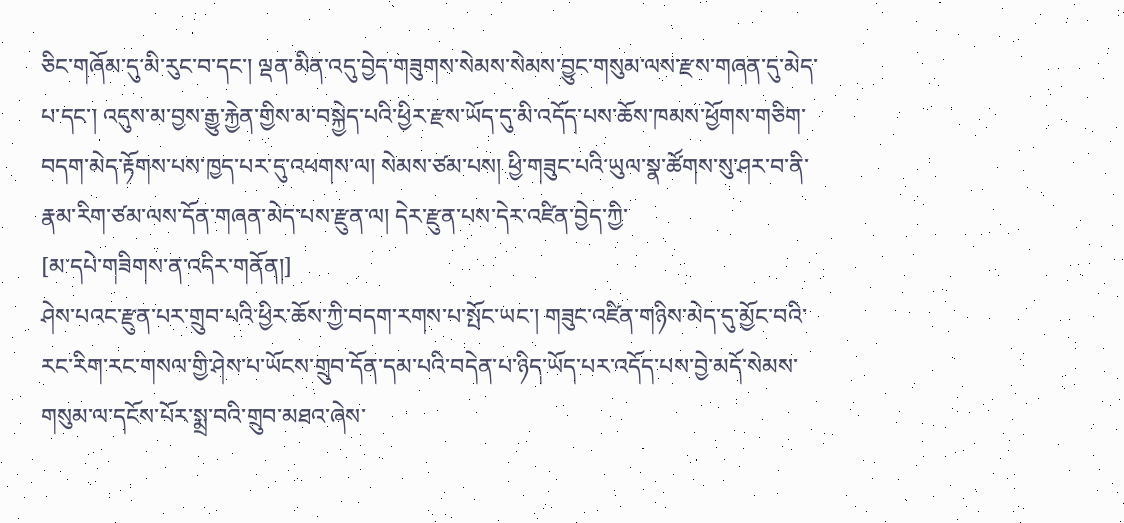ཅིང་གཞོམ་དུ་མི་རུང་བ་དང་། ལྡན་མིན་འདུ་བྱེད་གཟུགས་སེམས་སེམས་བྱུང་གསུམ་ལས་རྫས་གཞན་དུ་མེད་པ་དང་། འདུས་མ་བྱས་རྒྱུ་རྐྱེན་གྱིས་མ་བསྐྱེད་པའི་ཕྱིར་རྫས་ཡོད་དུ་མི་འདོད་པས་ཆོས་ཁམས་ཕྱོགས་གཅིག་བདག་མེད་རྟོགས་པས་ཁྱད་པར་དུ་འཕགས་ལ། སེམས་ཙམ་པས། ཕྱི་གཟུང་པའི་ཡུལ་སྣ་ཚོགས་སུ་ཤར་བ་ནི་རྣམ་རིག་ཙམ་ལས་དོན་གཞན་མེད་པས་རྫུན་ལ། དེར་རྫུན་པས་དེར་འཛིན་བྱེད་ཀྱི་
[མ་དཔེ་གཟིགས་ན་འདིར་གནོན།]
ཤེས་པའང་རྫུན་པར་གྲུབ་པའི་ཕྱིར་ཆོས་ཀྱི་བདག་རགས་པ་སྤོང་ཡང་། གཟུང་འཛིན་གཉིས་མེད་དུ་མྱོང་བའི་རང་རིག་རང་གསལ་གྱི་ཤེས་པ་ཡོངས་གྲུབ་དོན་དམ་པའི་བདེན་པ་ཉིད་ཡོད་པར་འདོད་པས་བྱེ་མདོ་སེམས་གསུམ་ལ་དངོས་པོར་སྨྲ་བའི་གྲུབ་མཐའ་ཞེས་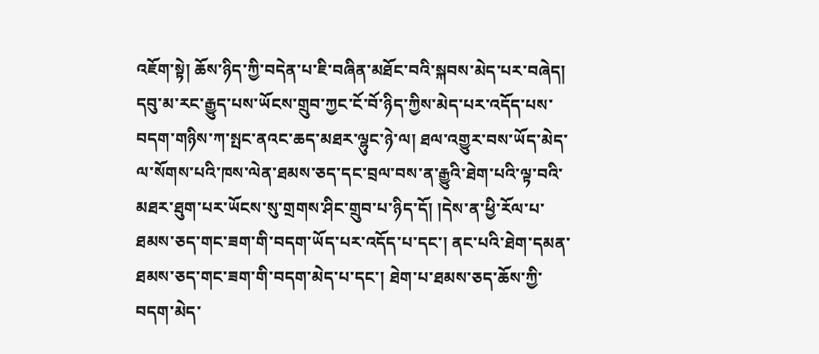འཇོག་སྟེ། ཆོས་ཉིད་ཀྱི་བདེན་པ་ཇི་བཞིན་མཐོང་བའི་སྐབས་མེད་པར་བཞེད། དབུ་མ་རང་རྒྱུད་པས་ཡོངས་གྲུབ་ཀྱང་ངོ་བོ་ཉིད་ཀྱིས་མེད་པར་འདོད་པས་བདག་གཉིས་ཀ་སྤང་ནའང་ཆད་མཐར་ལྷུང་ཉེ་ལ། ཐལ་འགྱུར་བས་ཡོད་མེད་ལ་སོགས་པའི་ཁས་ལེན་ཐམས་ཅད་དང་བྲལ་བས་ན་རྒྱུའི་ཐེག་པའི་ལྟ་བའི་མཐར་ཐུག་པར་ཡོངས་སུ་གྲགས་ཤིང་གྲུབ་པ་ཉིད་དོ། །དེས་ན་ཕྱི་རོལ་པ་ཐམས་ཅད་གང་ཟག་གི་བདག་ཡོད་པར་འདོད་པ་དང་། ནང་པའི་ཐེག་དམན་ཐམས་ཅད་གང་ཟག་གི་བདག་མེད་པ་དང་། ཐེག་པ་ཐམས་ཅད་ཆོས་ཀྱི་བདག་མེད་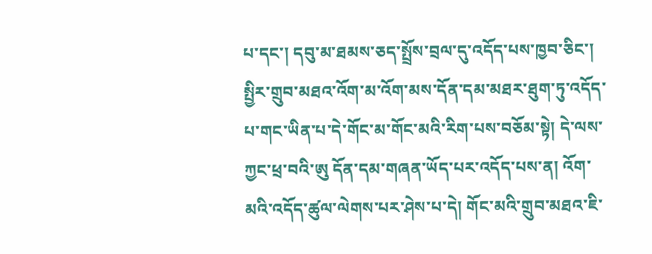པ་དང་། དབུ་མ་ཐམས་ཅད་སྤྲོས་བྲལ་དུ་འདོད་པས་ཁྱབ་ཅིང་། སྤྱིར་གྲུབ་མཐའ་འོག་མ་འོག་མས་དོན་དམ་མཐར་ཐུག་ཏུ་འདོད་པ་གང་ཡིན་པ་དེ་གོང་མ་གོང་མའི་རིག་པས་བཅོམ་སྟེ། དེ་ལས་ཀྱང་ཕྲ་བའི་ཨུ དོན་དམ་གཞན་ཡོད་པར་འདོད་པས་ན། འོག་མའི་འདོད་ཚུལ་ལེགས་པར་ཤེས་པ་དེ། གོང་མའི་གྲུབ་མཐའ་ཇི་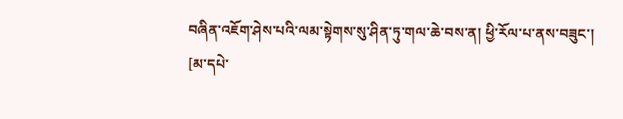བཞིན་འཇོག་ཤེས་པའི་ལམ་སྟེགས་སུ་ཤིན་ཏུ་གལ་ཆེ་བས་ན། ཕྱི་རོལ་པ་ནས་བཟུང་།
[མ་དཔེ་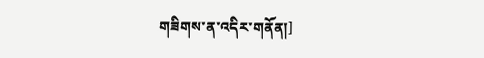གཟིགས་ན་འདིར་གནོན།]